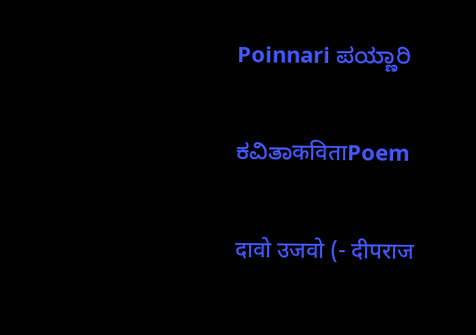Poinnari ಪಯ್ಣಾರಿ

ಕವಿತಾकविताPoem

दावो उजवो (- दीपराज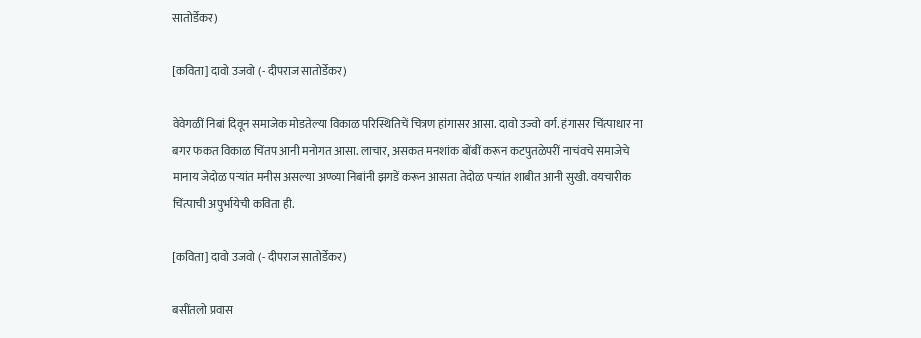सातोर्डेकर)

[कविता] दावो उजवो (- दीपराज सातोर्डेकर)

वेवेगळीं निबां दिवून समाजेक मोडतेल्या विकाळ परिस्थितिचें चित्रण हांगासर आसा. दावो उज्वो वर्ग. हंगासर चिंत्पाधार ना बगर फकत विकाळ चिंतप आनी मनोगत आसा. लाचार, असकत मनशांक बोंबीं करून कट‌पुतळेपरीं नाचंवचे समाजेचे मानाय जेदोळ पऱ्यांत मनीस असल्या अण्व्या निबांनी झगडें करून आसता तेदोळ पऱ्यांत शाबीत आनी सुखी. वयचारीक चिंत्पाची अपुर्भायेची कविता ही.

[कविता] दावो उजवो (- दीपराज सातोर्डेकर)

बसींतलो प्रवास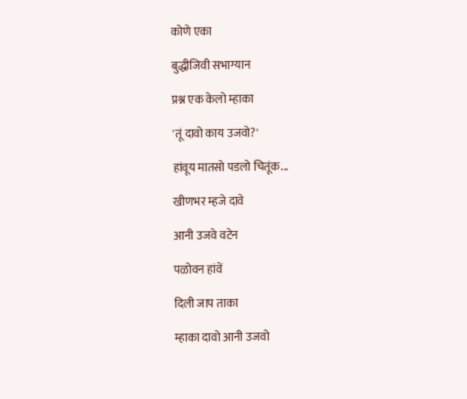कोणे एका

बुद्धीजिवी सभाग्यान

प्रश्न एक केलो म्हाका

'तूं दावो काय उजवो?'

हांवूय मातसो पडलो चितूंक...

खीणभर म्हजे दावे

आनी उजवे वटेन

पळोवन हांवें

दिली जाप ताका

म्हाका दावो आनी उजवो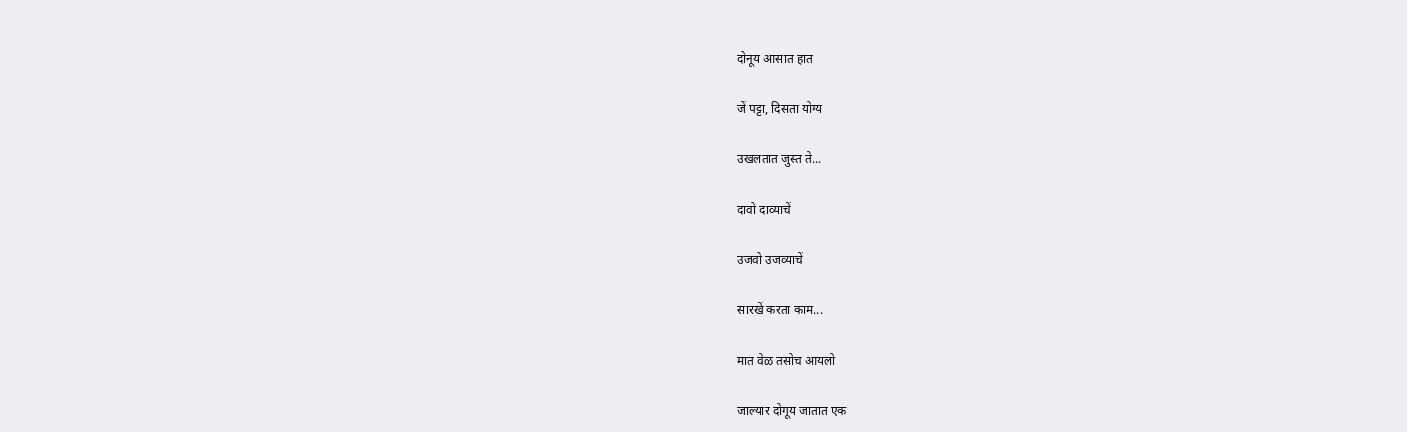दोनूय आसात हात

जें पट्टा, दिसता योग्य

उखलतात जुस्त ते...

दावो दाव्याचें

उजवो उजव्याचें

सारखें करता काम...

मात वेळ तसोच आयलो

जाल्यार दोगूय जातात एक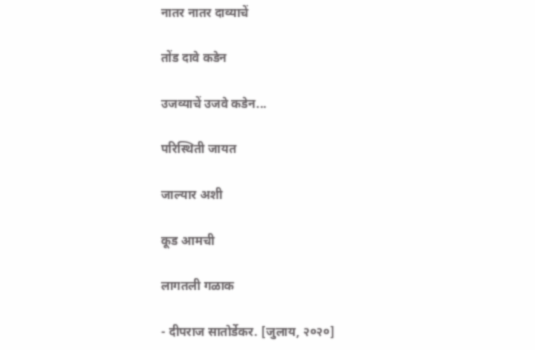नातर नातर दाव्याचें

तोंड दावे कडेन

उजव्याचें उजवे कडेन...

परिस्थिती जायत

जाल्यार अशी

कूड आमची

लागतली गळाक

- दीपराज सातोर्डेकर. [जुलाय, २०२०]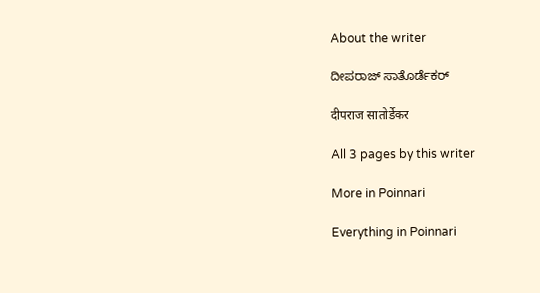About the writer

ದೀಪರಾಜ್ ಸಾತೊರ್ಡೆಕರ್

दीपराज सातोर्डेकर

All 3 pages by this writer

More in Poinnari

Everything in Poinnari